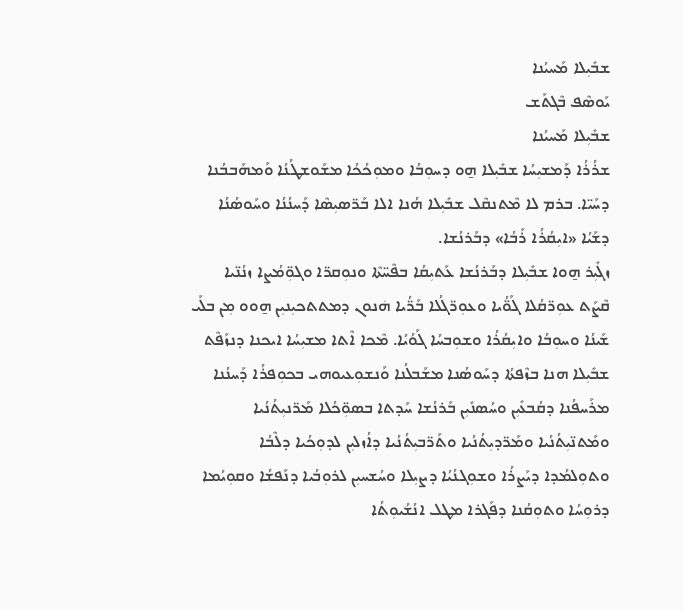ܫܒܺܝܼܠܐ ܡܰܚܝܳܢܐ
ܝܰܘܣܶܦ ܒܶܓܬܰܫ
ܫܒܺܝܼܠܐ ܡܰܚܝܳܢܐ
ܫܪܳܪܳܐ ܕܰܡܫܝܼܚܳܐ ܫܒܺܝܼܠܐ ܗ̱ܘ ܕܚܘܼܒܳܐ ܘܡܘܼܟܳܟܳܐ ܡܫܰܘܫܛܳܢܳܐ ܘܰܡܗܰܒܒܳܢܐ ܕܚܰܝ̈ܐ. ܒܪܡ ܠܐ ܡܶܬܢܩܶܠ ܫܒܺܝܼܠܐ ܗܳܢܐ ܐܠܐ ܒܰܪ̈ܣܝܼܣܶܐ ܕܰܚܢܳܢܳܐ ܘܚܰܘܣܳܢܳܐ ܕܫܰܝܳܐ «ܐܝܼܩܳܪܳܐ ܪܰܒܳܐ» ܕܒܰܪܢܳܫܐ.
ܙܓܺܝܼܪ ܗ̱ܘܐ ܫܒܺܝܼܠܐ ܕܒܰܪܢܳܫܐ ܥܰܬܝܼܩܳܐ ܒܦܶܚ̈ܬܶܐ ܘܢܘܼܩܪ̈ܐ ܘܓܘܼ̈ܡܳܨܐ ܙܢܳܢ̈ܝܐ ܩܶܨܰܬ ܥܘܼܪ̈ܩܳܠܐ ܓܰܘ̈ܳܝܐ ܘܥܘܼܪ̈ܓܳܠܐ ܒܰܪ̈ܳܝܐ ܗܿܢܘܢ ܕܡܬܬܟܝܼܢܝܼܢ ܗ̱ܘܘ ܡܼܢ ܒܠܰܝ ܫܰܝܢܳܐ ܘܚܘܼܒܳܐ ܘܐܝܼܩܳܪܳܐ ܘܫܘܼܒܚܳܐ ܓܰܘܳܝܳܐ. ܡܶܟܐ ܐܶܬܐ ܡܫܝܼܚܳܐ ܐܝܟܢܐ ܕܢܙܰܦܶܬ ܫܒܺܝܼܠܐ ܗܢܐ ܒܙܶܦܬܳܐ ܕܚܰܘܣܳܢܐ ܡܫܰܒܠܳܢܐ ܘܰܢܫܘܼܥܝܘܗܝ ܒܟܘܼܦܪܳܐ ܕܰܚܢܳܢܐ ܡܪܰܚܦܳܢܐ ܕܩܳܒܥܺܝܼܢ ܘܚܳܣܢܺܝܼܢ ܒܰܪܢܳܫܐ ܚܰܕܬܐ ܒܣܘܼ̈ܟܳܠܐ ܡܰܪ̈ܢܝܼܬܳܢܳܝܐ ܘܡܰܬܢ̈ܝܼܬܳܢܳܝܐ ܘܡܰܪ̈ܕܝܼܬܳܢܳܝܐ ܘܬܰܪ̈ܒܝܼܬܳܢܳܝܐ ܕܐܳܙܠܝܼܢ ܠܕܘܼܟܳܝܐ ܕܠܶܒܳܐ ܘܬܘܼܠܡܳܕܐ ܕܝܰܨܪܳܐ ܘܫܘܼܓܢܳܝܳܐ ܕܨܝܼܠܐ ܘܚܳܫܚܝܼܢ ܠܪܘܼܒܳܝܐ ܕܢܰܦܫܳܐ ܘܩܘܼܝܳܡܐ ܕܪܘܼܚܳܐ ܘܬܘܼܩܳܢܐ ܕܦܰܓܪܐ ܡܛܠ ܐܢܳܫܳܝܘܼܬܳܐ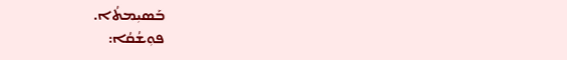ܒܰܣܝܼܡܬܳܐ.
ܦܘܼܫܳܩܳܐ: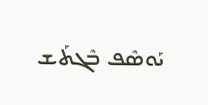ܝܰܘܣܶܦ ܒܶܓܬܰܫ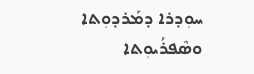ܚܘܼܕܪܐ ܕܡܰܪܕܘܼܬܐ ܘܣܶܦܪܳܝܘܼܬܐ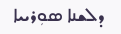ܕܠܫܢܐ ܣܘܼܪܝܝܐ